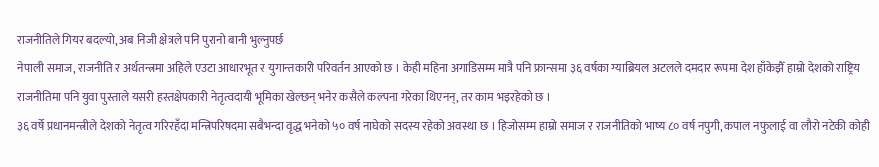राजनीतिले गियर बदल्यो, अब निजी क्षेत्रले पनि पुरानो बानी भुल्नुपर्छ
नेपाली समाज, राजनीति र अर्थतन्त्रमा अहिले एउटा आधारभूत र युगान्तकारी परिवर्तन आएको छ । केही महिना अगाडिसम्म मात्रै पनि फ्रान्समा ३६ वर्षका ग्याब्रियल अटलले दमदार रूपमा देश हाँकेझैँ हाम्रो देशको राष्ट्रिय राजनीतिमा पनि युवा पुस्ताले यसरी हस्तक्षेपकारी नेतृत्वदायी भूमिका खेल्छन् भनेर कसैले कल्पना गरेका थिएनन्, तर काम भइरहेको छ ।
३६ वर्षे प्रधानमन्त्रीले देशको नेतृत्व गरिरहँदा मन्त्रिपरिषदमा सबैभन्दा वृद्ध भनेको ५० वर्ष नाघेको सदस्य रहेको अवस्था छ । हिजोसम्म हाम्रो समाज र राजनीतिको भाष्य ८० वर्ष नपुगी, कपाल नफुलाई वा लौरो नटेकी कोही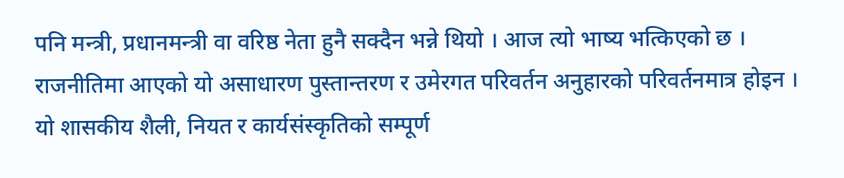पनि मन्त्री, प्रधानमन्त्री वा वरिष्ठ नेता हुनै सक्दैन भन्ने थियो । आज त्यो भाष्य भत्किएको छ ।
राजनीतिमा आएको यो असाधारण पुस्तान्तरण र उमेरगत परिवर्तन अनुहारको परिवर्तनमात्र होइन । यो शासकीय शैली, नियत र कार्यसंस्कृतिको सम्पूर्ण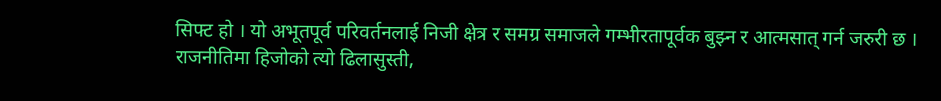सिफ्ट हो । यो अभूतपूर्व परिवर्तनलाई निजी क्षेत्र र समग्र समाजले गम्भीरतापूर्वक बुझ्न र आत्मसात् गर्न जरुरी छ ।
राजनीतिमा हिजोको त्यो ढिलासुस्ती,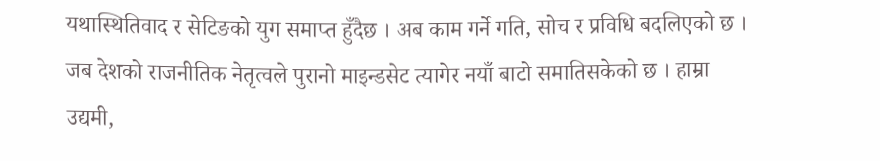यथास्थितिवाद र सेटिङको युग समाप्त हुँदैछ । अब काम गर्ने गति, सोच र प्रविधि बदलिएको छ । जब देशको राजनीतिक नेतृत्वले पुरानो माइन्डसेट त्यागेर नयाँ बाटो समातिसकेको छ । हाम्रा उद्यमी,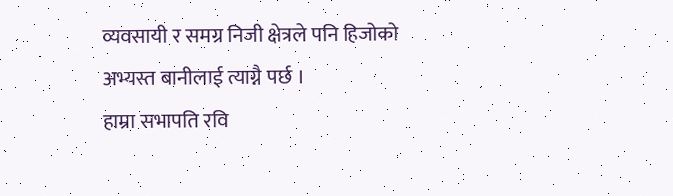व्यवसायी र समग्र निजी क्षेत्रले पनि हिजोको अभ्यस्त बानीलाई त्याग्नै पर्छ ।
हाम्रा सभापति रवि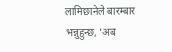लामिछानेले बारम्बार भन्नुहुन्छ, ‘अब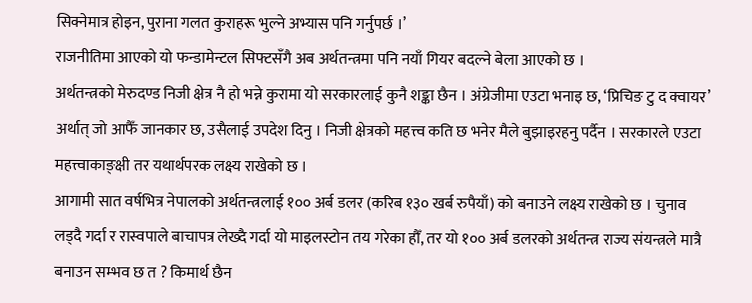सिक्नेमात्र होइन, पुराना गलत कुराहरू भुल्ने अभ्यास पनि गर्नुपर्छ ।’
राजनीतिमा आएको यो फन्डामेन्टल सिफ्टसँगै अब अर्थतन्त्रमा पनि नयाँ गियर बदल्ने बेला आएको छ ।
अर्थतन्त्रको मेरुदण्ड निजी क्षेत्र नै हो भन्ने कुरामा यो सरकारलाई कुनै शङ्का छैन । अंग्रेजीमा एउटा भनाइ छ, ‘प्रिचिङ टु द क्वायर’ अर्थात् जो आफैँ जानकार छ, उसैलाई उपदेश दिनु । निजी क्षेत्रको महत्त्व कति छ भनेर मैले बुझाइरहनु पर्दैन । सरकारले एउटा महत्त्वाकाङ्क्षी तर यथार्थपरक लक्ष्य राखेको छ ।
आगामी सात वर्षभित्र नेपालको अर्थतन्त्रलाई १०० अर्ब डलर (करिब १३० खर्ब रुपैयाँ) को बनाउने लक्ष्य राखेको छ । चुनाव लड्दै गर्दा र रास्वपाले बाचापत्र लेख्दै गर्दा यो माइलस्टोन तय गरेका हौँ, तर यो १०० अर्ब डलरको अर्थतन्त्र राज्य संयन्त्रले मात्रै बनाउन सम्भव छ त ? किमार्थ छैन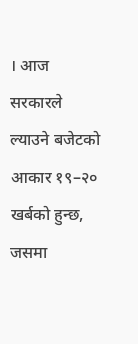। आज सरकारले ल्याउने बजेटको आकार १९–२० खर्बको हुन्छ, जसमा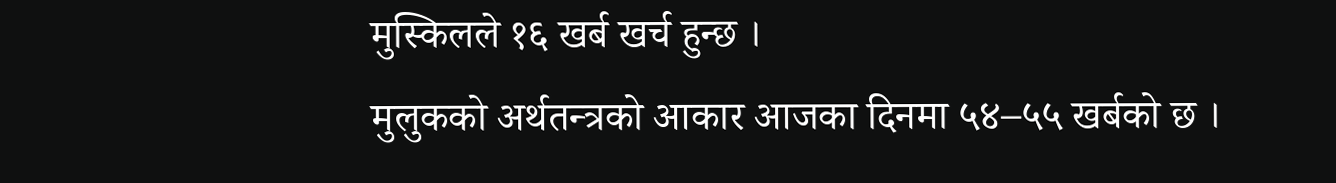मुस्किलले १६ खर्ब खर्च हुन्छ ।
मुलुकको अर्थतन्त्रको आकार आजका दिनमा ५४–५५ खर्बको छ ।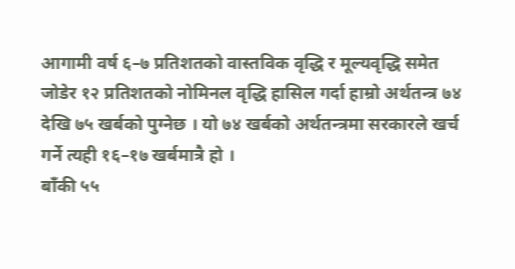आगामी वर्ष ६–७ प्रतिशतको वास्तविक वृद्धि र मूल्यवृद्धि समेत जोडेर १२ प्रतिशतको नोमिनल वृद्धि हासिल गर्दा हाम्रो अर्थतन्त्र ७४ देखि ७५ खर्बको पुग्नेछ । यो ७४ खर्बको अर्थतन्त्रमा सरकारले खर्च गर्ने त्यही १६–१७ खर्बमात्रै हो ।
बाँकी ५५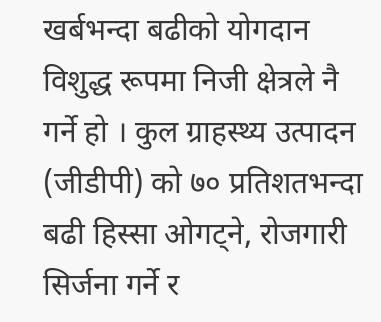खर्बभन्दा बढीको योगदान विशुद्ध रूपमा निजी क्षेत्रले नै गर्ने हो । कुल ग्राहस्थ्य उत्पादन (जीडीपी) को ७० प्रतिशतभन्दा बढी हिस्सा ओगट्ने, रोजगारी सिर्जना गर्ने र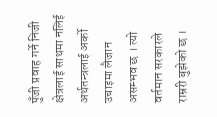पुँजी प्रवाह गर्ने निजी क्षेत्रलाई साथमा नलिई अर्थतन्त्रलाई अर्को उचाइमा लैजान असम्भव छ । त्यो वर्तमान सरकारले राम्ररी बुझेको छ ।